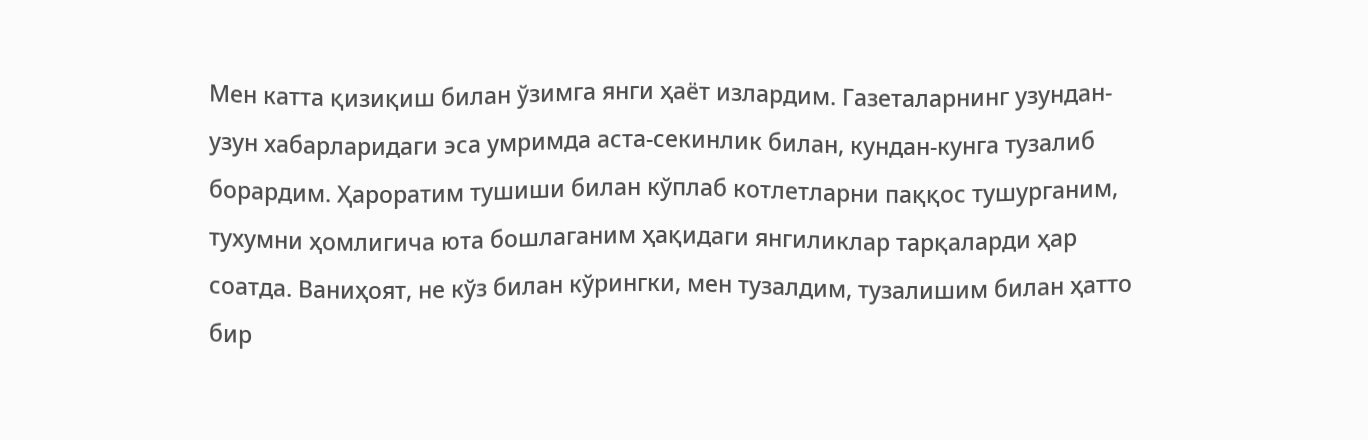Мен катта қизиқиш билан ўзимга янги ҳаёт излардим. Газеталарнинг узундан-узун хабарларидаги эса умримда аста-секинлик билан, кундан-кунга тузалиб борардим. Ҳароратим тушиши билан кўплаб котлетларни паққос тушурганим, тухумни ҳомлигича юта бошлаганим ҳақидаги янгиликлар тарқаларди ҳар соатда. Ваниҳоят, не кўз билан кўрингки, мен тузалдим, тузалишим билан ҳатто бир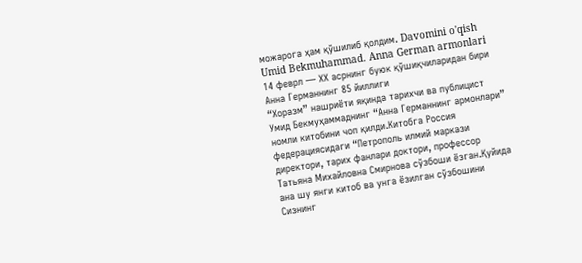можарога ҳам қўшилиб қолдим. Davomini o'qish
Umid Bekmuhammad. Anna German armonlari
14 феврл — ХХ асрнинг буюк қўшиқчиларидан бири Анна Германнинг 85 йиллиги
“Хоразм” нашриёти яқинда тарихчи ва публицист Умид Бекмуҳаммаднинг “Анна Германнинг армонлари” номли китобини чоп қилди.Китобга Россия федерациясидаги “Петрополь илмий маркази директори, тарих фанлари доктори, профессор Татьяна Михайловна Смирнова сўзбоши ёзган.Қуйида ана шу янги китоб ва унга ёзилган сўзбошини Сизнинг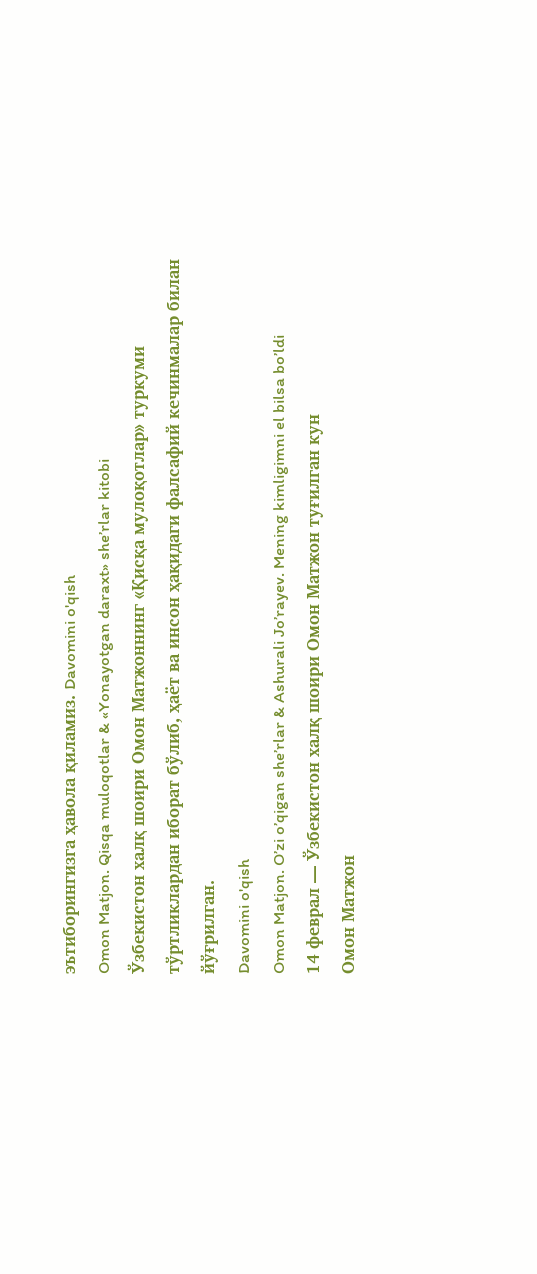эътиборингизга ҳавола қиламиз. Davomini o'qish
Omon Matjon. Qisqa muloqotlar & «Yonayotgan daraxt» she’rlar kitobi
Ўзбекистон халқ шоири Омон Матжоннинг «Қисқа мулоқотлар» туркуми тўртликлардан иборат бўлиб, ҳаёт ва инсон ҳақидаги фалсафий кечинмалар билан йўғрилган.
Davomini o'qish
Omon Matjon. O’zi o’qigan she’rlar & Ashurali Jo’rayev. Mening kimligimni el bilsa bo’ldi
14 феврал — Ўзбекистон халқ шоири Омон Матжон туғилган кун
Омон Матжон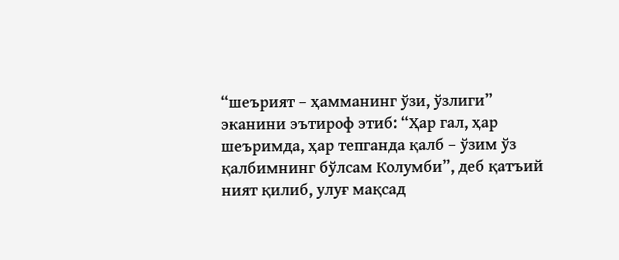“шеърият – ҳамманинг ўзи, ўзлиги” эканини эътироф этиб: “Ҳар гал, ҳар шеъримда, ҳар тепганда қалб – ўзим ўз қалбимнинг бўлсам Колумби”, деб қатъий ният қилиб, улуғ мақсад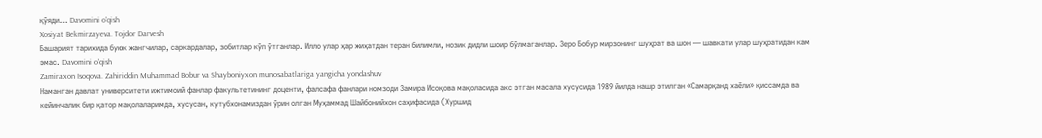қўяди… Davomini o'qish
Xosiyat Bekmirzayeva. Tojdor Darvesh
Башарият тарихида буюк жангчилар, саркардалар, зобитлар кўп ўтганлар. Илло улар ҳар жиҳатдан теран билимли, нозик дидли шоир бўлмаганлар. Зеро Бобур мирзонинг шуҳрат ва шон — шавкати улар шуҳратидан кам эмас. Davomini o'qish
Zamiraxon Isoqova. Zahiriddin Muhammad Bobur va Shayboniyxon munosabatlariga yangicha yondashuv
Наманган давлат университети ижтимоий фанлар факультетининг доценти, фалсафа фанлари номзоди Замира Исоқова мақоласида акс этган масала хусусида 1989 йилда нашр этилган «Самарқанд хаёли» қиссамда ва кейинчалик бир қатор мақолаларимда, хусусан, кутубхонамиздан ўрин олган Муҳаммад Шайбонийхон саҳифасида (Хуршид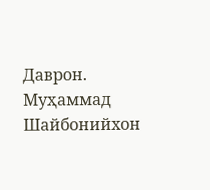Даврон. Муҳаммад Шайбонийхон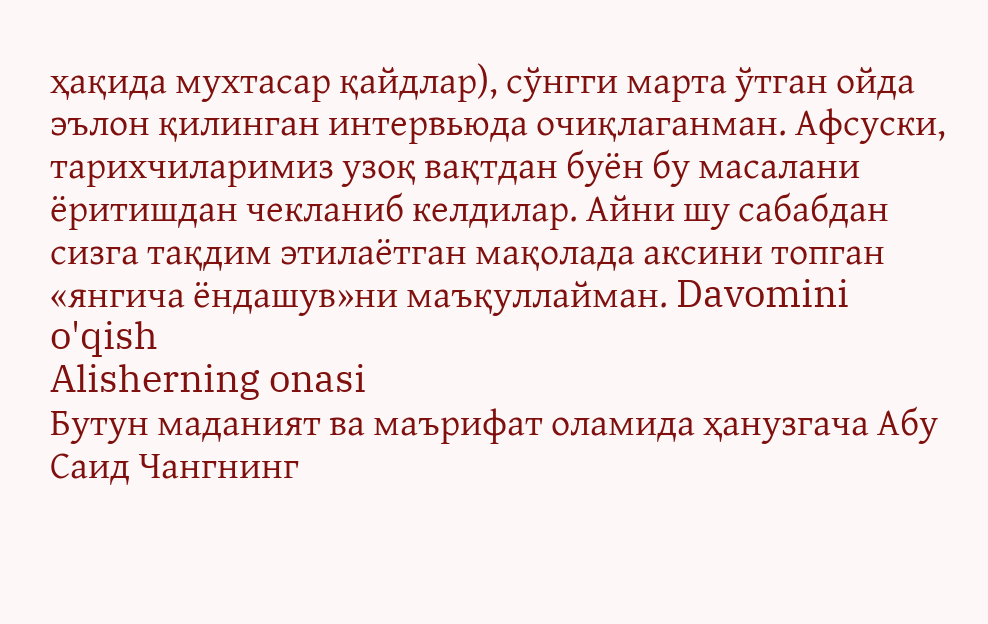ҳақида мухтасар қайдлар), сўнгги марта ўтган ойда эълон қилинган интервьюда очиқлаганман. Афсуски, тарихчиларимиз узоқ вақтдан буён бу масалани ёритишдан чекланиб келдилар. Айни шу сабабдан сизга тақдим этилаётган мақолада аксини топган «янгича ёндашув»ни маъқуллайман. Davomini o'qish
Alisherning onasi
Бутун маданият ва маърифат оламида ҳанузгача Абу Саид Чангнинг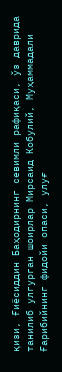қизи, Ғиёсиддин Баҳодирнинг севимли рафиқаси, ўз даврида танилиб улгурган шоирлар Мирсаид Кобулий, Муҳаммадали Ғарибийнинг фидойи опаси, улуғ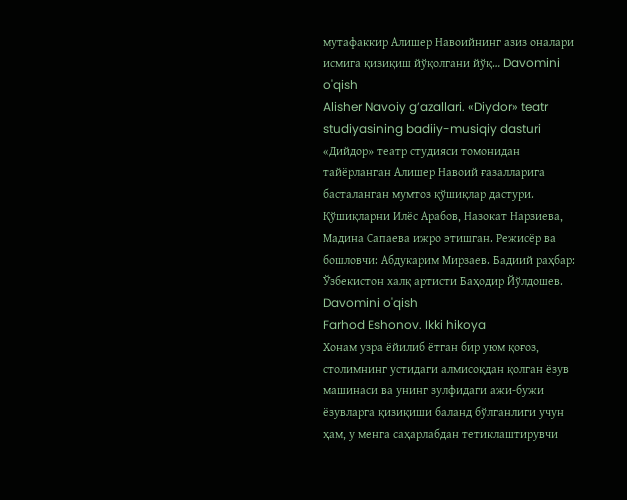мутафаккир Алишер Навоийнинг азиз оналари исмига қизиқиш йўқолгани йўқ… Davomini o'qish
Alisher Navoiy g’azallari. «Diydor» teatr studiyasining badiiy-musiqiy dasturi
«Дийдор» театр студияси томонидан тайёрланган Aлишер Навоий ғазалларига басталанган мумтоз қўшиқлар дастури. Қўшиқларни Илёс Арабов, Назокат Нарзиева, Мадина Сапаева ижро этишган. Режисёр ва бошловчи: Aбдукарим Мирзаев. Бадиий раҳбар: Ўзбекистон халқ артисти Баҳодир Йўлдошев. Davomini o'qish
Farhod Eshonov. Ikki hikoya
Хонам узра ёйилиб ётган бир уюм қоғоз, столимнинг устидаги алмисоқдан қолган ёзув машинаси ва унинг зулфидаги ажи-бужи ёзувларга қизиқиши баланд бўлганлиги учун ҳам, у менга саҳарлабдан тетиклаштирувчи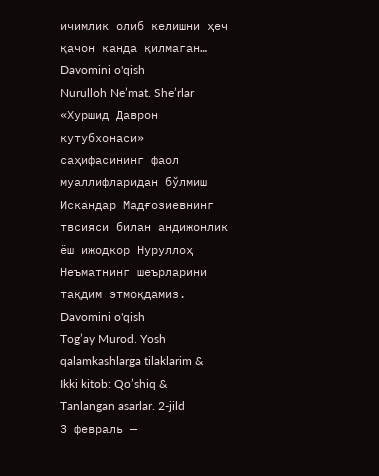ичимлик олиб келишни ҳеч қачон канда қилмаган… Davomini o'qish
Nurulloh Ne’mat. She’rlar
«Хуршид Даврон кутубхонаси» саҳифасининг фаол муаллифларидан бўлмиш Искандар Мадғозиевнинг твсияси билан андижонлик ёш ижодкор Нуруллоҳ Неъматнинг шеърларини тақдим этмоқдамиз. Davomini o'qish
Tog’ay Murod. Yosh qalamkashlarga tilaklarim & Ikki kitob: Qo’shiq & Tanlangan asarlar. 2-jild
3 февраль —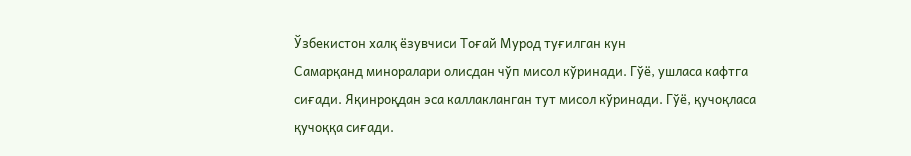Ўзбекистон халқ ёзувчиси Тоғай Мурод туғилган кун
Самарқанд миноралари олисдан чўп мисол кўринади. Гўё, ушласа кафтга сиғади. Яқинроқдан эса каллакланган тут мисол кўринади. Гўё, қучоқласа қучоққа сиғади.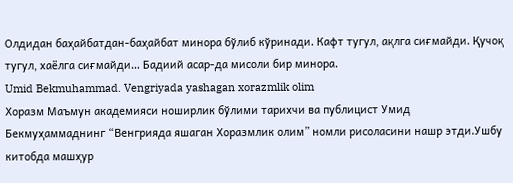Олдидан баҳайбатдан-баҳайбат минора бўлиб кўринади. Кафт тугул, ақлга сиғмайди. Қучоқ тугул, хаёлга сиғмайди… Бадиий асар-да мисоли бир минора.
Umid Bekmuhammad. Vengriyada yashagan xorazmlik olim
Хоразм Маъмун академияси ноширлик бўлими тарихчи ва публицист Умид Бекмуҳаммаднинг “Венгрияда яшаган Хоразмлик олим” номли рисоласини нашр этди.Ушбу китобда машҳур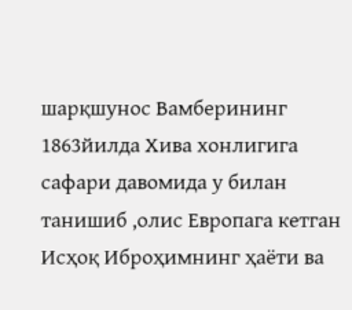шарқшунос Вамберининг 1863йилда Хива хонлигига сафари давомида у билан танишиб ,олис Европага кетган Исҳоқ Иброҳимнинг ҳаёти ва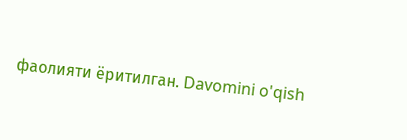фаолияти ёритилган. Davomini o'qish